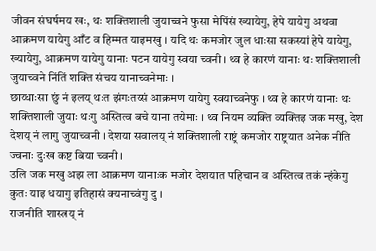जीवन संघर्षमय खः, थः शक्तिशाली जुयाच्वने फुसा मेपिंसं ख्यायेगु, हेपे यायेगु अथवा आक्रमण यायेगु आँट व हिम्मत याइमखु । यदि थः कमजोर जुल धाःसा सकस्यां हेपे यायेगु, ख्यायेगु, आक्रमण यायेगु यानाः पटन यायेगु स्वया च्वनी । थ्व हे कारणं यानाः थः शक्तिशाली जुयाच्वने निंतिं शक्ति संचय यानाच्वनेमाः ।
छाय्धाःसा छुं नं इलय् थःत झंगःतय्सं आक्रमण यायेगु स्वयाच्वनेफु । थ्व हे कारणं यानाः थः शक्तिशाली जुयाः थःगु अस्तित्व बचे याना तयेमाः । थ्व नियम व्यक्ति व्यक्तिइ जक मखु, देश देशय् नं लागु जुयाच्वनी । देशया सवालय् नं शक्तिशाली राष्ट्रं कमजोर राष्ट्रयात अनेक नीति ज्वनाः दुःख कष्ट बिया च्वनी ।
उलि जक मखु अझ ला आक्रमण यानाःक मजोर देशयात पहिचान व अस्तित्व तकं न्हंकेगु कुतः याइ धयागु इतिहासं क्यनाच्वंगु दु ।
राजनीति शास्त्रय् नं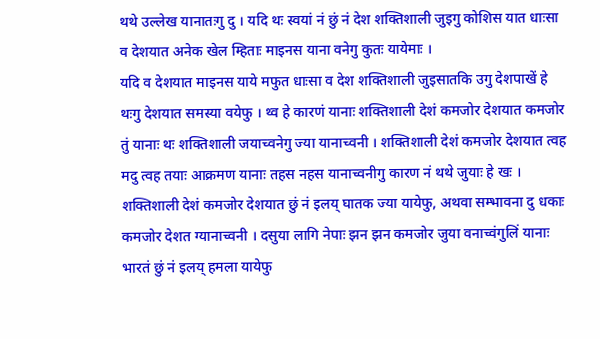थथे उल्लेख यानातःगु दु । यदि थः स्वयां नं छुं नं देश शक्तिशाली जुइगु कोशिस यात धाःसा व देशयात अनेक खेल म्हिताः माइनस याना वनेगु कुतः यायेमाः ।
यदि व देशयात माइनस याये मफुत धाःसा व देश शक्तिशाली जुइसातकि उगु देशपाखें हे थःगु देशयात समस्या वयेफु । थ्व हे कारणं यानाः शक्तिशाली देशं कमजोर देशयात कमजोर तुं यानाः थः शक्तिशाली जयाच्वनेगु ज्या यानाच्वनी । शक्तिशाली देशं कमजोर देशयात त्वह मदु त्वह तयाः आक्रमण यानाः तहस नहस यानाच्वनीगु कारण नं थथे जुयाः हे खः ।
शक्तिशाली देशं कमजोर देशयात छुं नं इलय् घातक ज्या यायेफु, अथवा सम्भावना दु धकाः कमजोर देशत ग्यानाच्वनी । दसुया लागि नेपाः झन झन कमजोर जुया वनाच्वंगुलिं यानाः भारतं छुं नं इलय् हमला यायेफु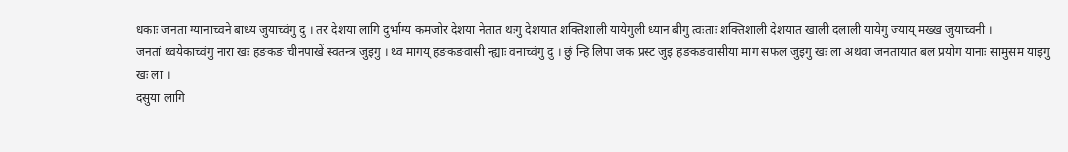धकाः जनता ग्यानाच्वने बाध्य जुयाच्वंगु दु । तर देशया लागि दुर्भाग्य कमजोर देशया नेतात थःगु देशयात शक्तिशाली यायेगुली ध्यान बीगु त्वःताः शक्तिशाली देशयात खाली दलाली यायेगु ज्याय् मख्ख जुयाच्वनी ।
जनतां थ्वयेकाच्वंगु नारा खः हङकङ चीनपाखें स्वतन्त्र जुइगु । थ्व मागय् हङकङवासी न्ह्याः वनाच्वंगु दु । छुं न्हि लिपा जक प्रस्ट जुइ हङकङवासीया माग सफल जुइगु खः ला अथवा जनतायात बल प्रयोग यानाः सामुसम याइगु खः ला ।
दसुया लागि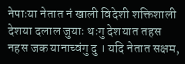नेपाःया नेतात नं खाली विदेशी शक्तिशाली देशया दलाल जुयाः थःगु देशयात तहस नहस जक यानाच्वंगु दु । यदि नेतात सक्षम,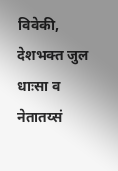विवेकी, देशभक्त जुल धाःसा व नेतातय्सं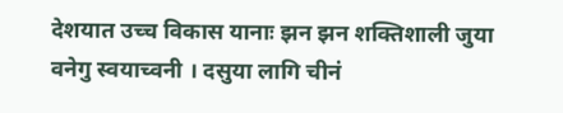देशयात उच्च विकास यानाः झन झन शक्तिशाली जुया वनेगु स्वयाच्वनी । दसुया लागि चीनं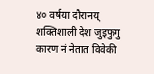४० वर्षया दौरानय् शक्तिशाली देश जुइफुगु कारण नं नेतात विवेकी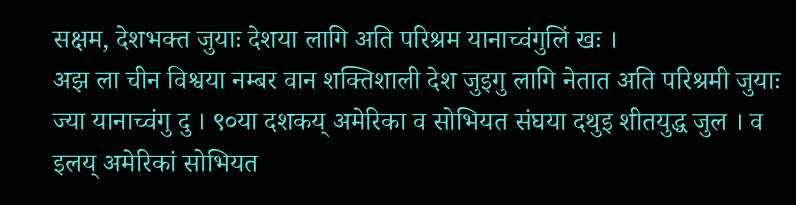सक्षम, देशभक्त जुयाः देशया लागि अति परिश्रम यानाच्वंगुलिं खः ।
अझ ला चीन विश्वया नम्बर वान शक्तिशाली देश जुइगु लागि नेतात अति परिश्रमी जुयाः ज्या यानाच्वंगु दु । ९०या दशकय् अमेरिका व सोभियत संघया दथुइ शीतयुद्ध जुल । व इलय् अमेरिकां सोभियत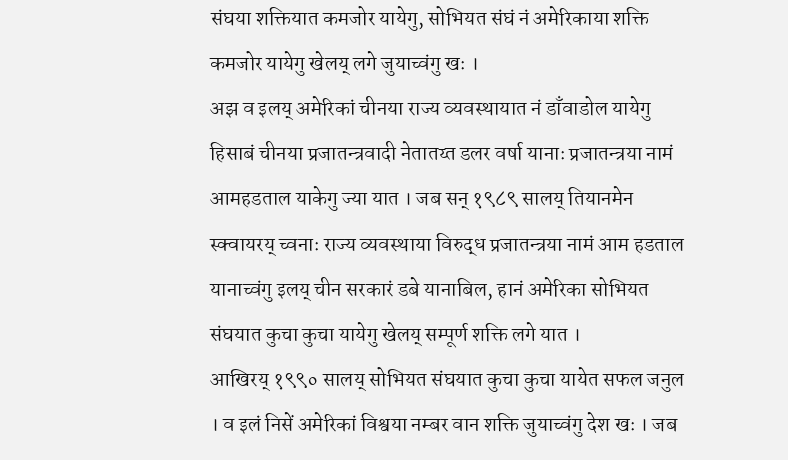संघया शक्तियात कमजोर यायेगु, सोभियत संघं नं अमेरिकाया शक्ति कमजोर यायेगु खेलय् लगे जुयाच्वंगु खः ।
अझ व इलय् अमेरिकां चीनया राज्य व्यवस्थायात नं डाँवाडोल यायेगु हिसाबं चीनया प्रजातन्त्रवादी नेतातय्त डलर वर्षा यानाः प्रजातन्त्रया नामं आमहडताल याकेगु ज्या यात । जब सन् १९८९ सालय् तियानमेन स्क्वायरय् च्वनाः राज्य व्यवस्थाया विरुद्ध प्रजातन्त्रया नामं आम हडताल यानाच्वंगु इलय् चीन सरकारं डबे यानाबिल, हानं अमेरिका सोभियत संघयात कुचा कुचा यायेगु खेलय् सम्पूर्ण शक्ति लगे यात ।
आखिरय् १९९० सालय् सोभियत संघयात कुचा कुचा यायेत सफल जनुल । व इलं निसें अमेरिकां विश्वया नम्बर वान शक्ति जुयाच्वंगु देश खः । जब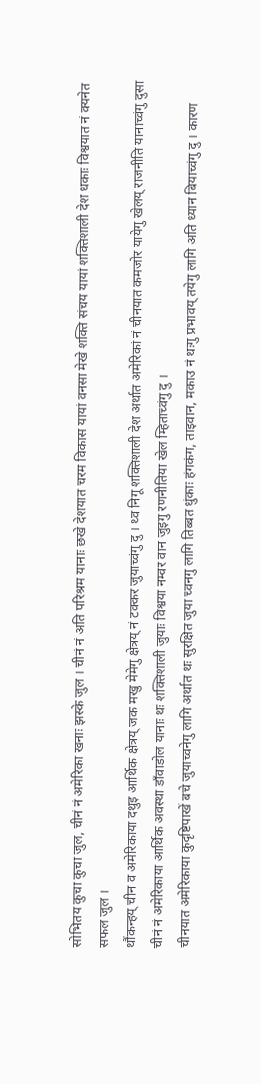सोभितय कुचा कुचा जुल, चीनं नं अमेरिका खनाः झस्के जुल । चीनं नं अति परिश्रम यानाः छखे देशयात चरम विकास यायां वनसा मेखे शक्ति संचय यायां शक्तिशाली देश धकाः विश्वयात नं क्यनेत सफल जुल ।
थौंकन्हय् चीन व अमेरिकाया दथुइ आर्थिक क्षेत्रय् जक मखु मेमेगु क्षेत्रय् नं टक्कर जुयाच्वंगु दु । थ्व निगू शक्तिशाली देश अर्थात अमेरिकां नं चीनयात कमजोर यायेगु खेलय् राजनीति यानाच्वंगु दुसा चीनं नं अमेरिकाया आर्थिक अवस्था डाँवाडोल यानाः थः शक्तिशाली जुयाः विश्वया नम्वर वान जुइगु रणनीतिया खेल म्हिताच्वंगु दु ।
चीनयात अमेरिकाया कुदृष्टिपाखें बचे जुयाच्वनेगु लागि अर्थात थः सुरक्षित जुया च्वनगु लागि तिब्बत धुंकाः हंगकंग, ताइवान, मकाउ नं थःगु प्रभावय् तयेगु लागि अति ध्यान बियाच्वंगु दु । कारण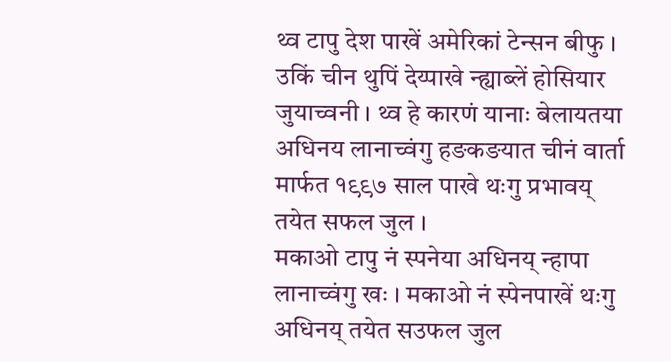थ्व टापु देश पाखें अमेरिकां टेन्सन बीफु । उकिं चीन थुपिं देय्पाखे न्ह्याब्लें होसियार जुयाच्वनी । थ्व हे कारणं यानाः बेलायतया अधिनय लानाच्वंगु हङकङयात चीनं वार्ता मार्फत १९९७ साल पाखे थःगु प्रभावय् तयेत सफल जुल ।
मकाओ टापु नं स्पनेया अधिनय् न्हापा लानाच्वंगु खः । मकाओ नं स्पेनपाखें थःगु अधिनय् तयेत सउफल जुल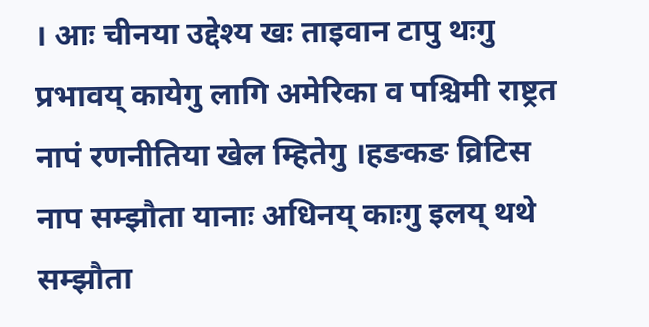। आः चीनया उद्देश्य खः ताइवान टापु थःगु प्रभावय् कायेगु लागि अमेरिका व पश्चिमी राष्ट्रत नापं रणनीतिया खेल म्हितेगु ।हङकङ व्रिटिस नाप सम्झौता यानाः अधिनय् काःगु इलय् थथे सम्झौता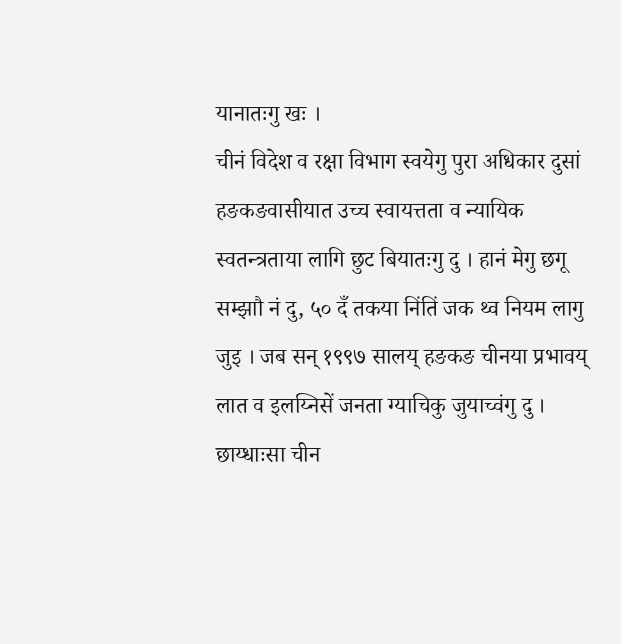यानातःगु खः ।
चीनं विदेश व रक्षा विभाग स्वयेगु पुरा अधिकार दुसां हङकङवासीयात उच्च स्वायत्तता व न्यायिक स्वतन्त्रताया लागि छुट बियातःगु दु । हानं मेगु छगू सम्झाौ नं दु, ५० दँ तकया निंतिं जक थ्व नियम लागु जुइ । जब सन् १९९७ सालय् हङकङ चीनया प्रभावय् लात व इलय्निसें जनता ग्याचिकु जुयाच्वंगु दु ।
छाय्धाःसा चीन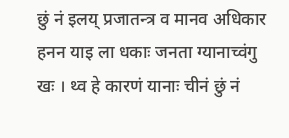छुं नं इलय् प्रजातन्त्र व मानव अधिकार हनन याइ ला धकाः जनता ग्यानाच्वंगु खः । थ्व हे कारणं यानाः चीनं छुं नं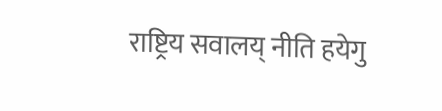राष्ट्रिय सवालय् नीति हयेगु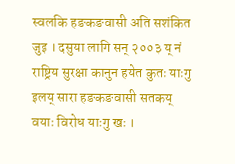स्वलकि हङकङवासी अति सशंकित जुइ । दसुया लागि सन् २००३ य् नं राष्ट्रिय सुरक्षा कानुन हयेत कुतः याःगु इलय् सारा हङकङवासी सतकय् वयाः विरोध याःगु खः ।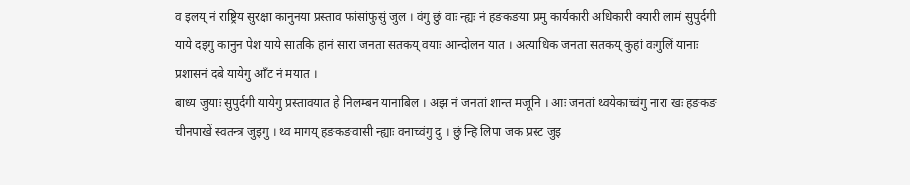व इलय् नं राष्ट्रिय सुरक्षा कानुनया प्रस्ताव फांसांफुसुं जुल । वंगु छुं वाः न्ह्यः नं हङकङया प्रमु कार्यकारी अधिकारी क्यारी लामं सुपुर्दगी याये दइगु कानुन पेश याये सातकि हानं सारा जनता सतकय् वयाः आन्दोलन यात । अत्याधिक जनता सतकय् कुहां वःगुलिं यानाः प्रशासनं दबे यायेगु आँट नं मयात ।
बाध्य जुयाः सुपुर्दगी यायेगु प्रस्तावयात हे निलम्बन यानाबिल । अझ नं जनतां शान्त मजूनि । आः जनतां थ्वयेकाच्वंगु नारा खः हङकङ चीनपाखें स्वतन्त्र जुइगु । थ्व मागय् हङकङवासी न्ह्याः वनाच्वंगु दु । छुं न्हि लिपा जक प्रस्ट जुइ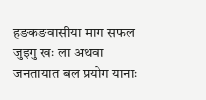हङकङवासीया माग सफल जुइगु खः ला अथवा जनतायात बल प्रयोग यानाः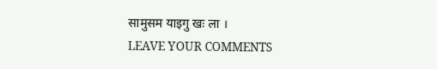सामुसम याइगु खः ला ।
LEAVE YOUR COMMENTS